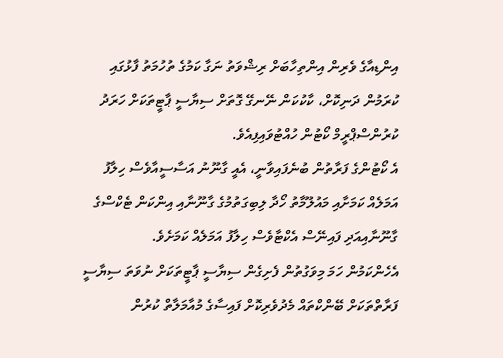އިންޑިއާގެ ވެރިން އިންތިހާބަށް ރިޝްވަތު ނަގާ ކަމުގެ ތުހުމަތު ފާޅުގައި ކުރަމުން ދަނިކޮށް، ކާކުކަން ނޭނގޭ ގޮތަށް ސިޔާސީ ޕާޓީތަކަށް ހަރަދު ކުރުންސްޕްރީމް ކޯޓުން ހުއްޓުވައިފިއެވެ.
އެ ކޯޓުންގެ ފަރާތުން ބުނެފައިވާނީ، އެއީ ގާނޫނު އަސާސީއާވެސް ހިލާފު އަމަލެއް ކަމަށާއި މައުލޫމާތު ހޯދާ ލިބިގަތުމުގެ ގާނޫނާއި އިންކަން ޓެކްސްގެ ގާނޫނާއިއަދި ފައިނޭސް އެކްޓާވެސް ހިލާފު އަމަލެއް ކަމަށެވެ.
އެހެންކަމުން ހަމަ މިވަގުތުން ފެށިގެން ސިޔާސީ ޕާޓީތަކަށް ނުވަތަ ސިޔާސީ ފަރާތްތަކަށް ބޭންކްތައް މެދުވެރިކޮށް ފައިސާގެ މުއާމަލާތް ކުރުން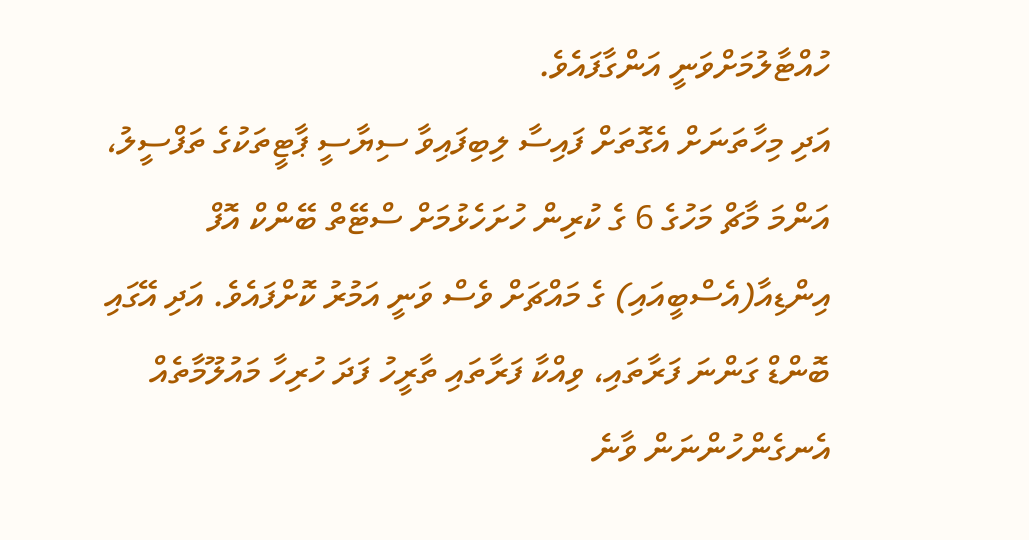ހުއްޓާލުމަށްވަނީ އަންގާފައެވެ.
އަދި މިހާތަނަށް އެގޮތަށް ފައިސާ ލިބިފައިވާ ސިޔާސީ ޕާޓީތަކުގެ ތަފްސީލު، އަންމަ މާޗް މަހުގެ 6 ގެ ކުރިން ހުށަހެޅުމަށް ސްޓޭތް ބޭންކް އޮފް އިންޑިއާ(އެސްބީއައި) ގެ މައްޗަށް ވެސް ވަނީ އަމުރު ކޮށްފައެވެ. އަދި އޭގައި ބޮންޑް ގަންނަ ފަރާތައި، ވިއްކާ ފަރާތައި ތާރީހު ފަދަ ހުރިހާ މައުލޫމާތެއް އެނގެންހުންނަން ވާނެ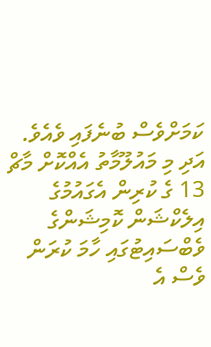ކަމަށްވެސް ބުނެފައި ވެއެވެ.
އަދި މި މައުލޫމާތު އެއްކޮށް މާޗް 13 ގެ ކުރިން އެގައުމުގެ އިލެކްޝަން ކޮމިޝަންގެ ވެބްސައިޓުގައި ހާމަ ކުރަން ވެސް އެ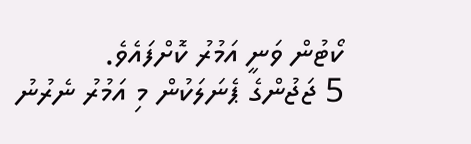ކޯޓުން ވަނީ އަމުރު ކޮށްފައެވެ.
5 ޖަޖުންގެ ޕެނަލަކުން މި އަމުރު ނެރުނު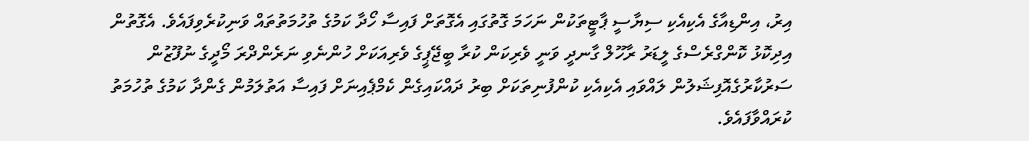އިރު، އިންޑިއާގެ އެކިއެކި ސިޔާސީ ޕާޓީތަކުން ނަހަމަ ގޮތުގައި އެގޮތަށް ފައިސާ ހޯދާ ކަމުގެ ތުހުމަތުތައް ވަނިކުރެވިފައެވެ. އެގޮތުން އިދިކޮޅު ކޮންގްރެސްގެ ލީޑަރު ރާހޫލް ގާނދީ ވަނީ ވެރިކަން ކުރާ ބީޖޭޕީގެ ވެރިއަކަށް ހުންނެވި ނަރެންދްރަ މޯދީގެ ނުފޫޒުން ސަރުކާރުގެއޮފިޝަލުން ލައްވައި އެކިއެކި ކުންފުނިތަކަށް ބިރު ދައްކައިގެން ކެމްޕެއިނަށް ފައިސާ އަތުލަމުން ގެންދާ ކަމުގެ ތުހުމަތު ކުރައްވާފައެވެ.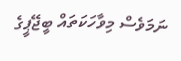ނަމަވެސް މިވާހަކަތައް ބީޖޭޕީގެ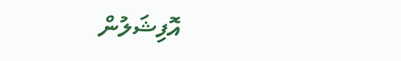އޮފިޝަލުން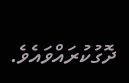ދޮގުކުރައްވައެވެ.